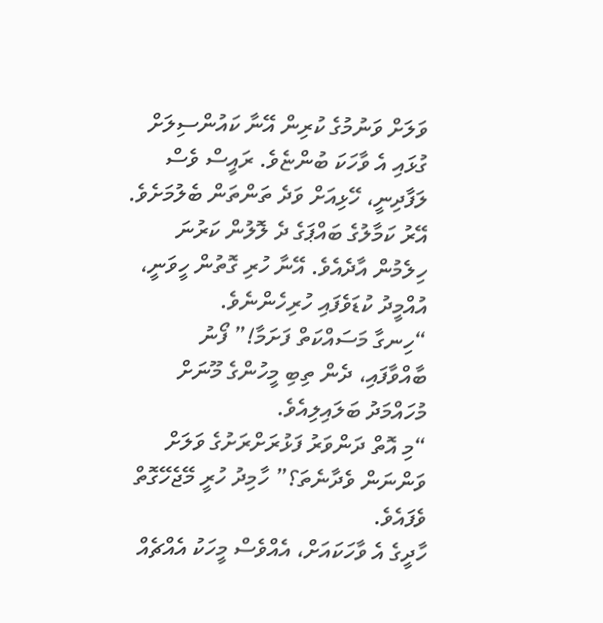ވަލަށް ވަނުމުގެ ކުރިން އޭނާ ކައުންސިލަށް ގުޅައި އެ ވާހަކަ ބުންޏެވެ. ރައީސް ވެސް ލަފާދިނީ، ހޭޅިއަށް ވަދެ ތަންތަން ބެލުމަށެވެ. އޭރު ކަމާލުގެ ބައްޕަގެ ދެ ލޮލުން ކަރުނަ ހިލެމުން އާދެއެވެ. އޭނާ ހުރި ގޮތުން ހީވަނީ، އުއްމީދު ކުޑަވެފައި ހުރިހެންނެވެ.
“ހިނގާ މަސައްކަތް ފަށަމާ!” ފޯނު ބާއްވާފައި، ދެން ތިބި މީހުންގެ މޫނަށް މުހައްމަދު ބަލައިލިއެވެ.
“މި އޮތް ދަންވަރު ފަޅުރަށްރަށުގެ ވަލަށް ވަންނަން ވެދާނެތަ؟” ހާމިދު ހުރީ މޭޖެހޭގޮތް ވެފައެވެ.
ހާދީގެ އެ ވާހަކައަށް، އެއްވެސް މީހަކު އެއްޗެއް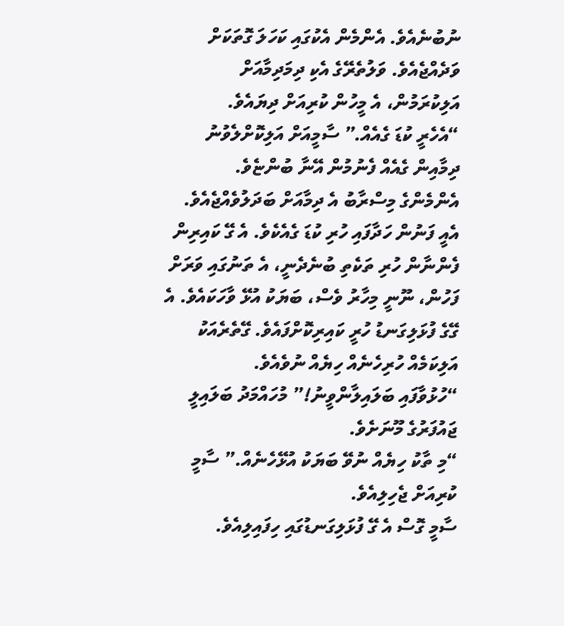ނުބުނެއެވެ. އެންމެން އެކުގައި ކަހަލަ ގޮތަކަށް ވަދެއްޖެއެވެ. ވަލުތެރޭގެ އެކި ދިމަދިމާއަށް އަލިކުރަމުން، އެ މީހުން ކުރިއަށް ދިޔައެވެ.
“އެހެރީ ކުޑަ ގެއެއް.” ސާމީއަށް އަލިކޮށްލެވުނު ދިމާއިން ގެއެއް ފެނުމުން އޭނާ ބުންޏެވެ.
އެންމެންގެ މިސްރާބު އެ ދިމާއަށް ބަދަލުވެއްޖެއެވެ. އެއީ ފަނުން ހަދާފައި ހުރި ކުޑަ ގެއެކެވެ. އެ ގޭ ކައިރިން ފެންނާން ހުރި ތަކެތި ބުނެދެނީ، އެ ތަނުގައި ވަރަށް ފަހުން، ނޫނީ މިހާރު ވެސް، ބަޔަކު އުޅޭ ވާހަކައެވެ. އެ ގޭގެ ފުޅަލިގަނޑު ހުރީ ކައިރިކޮށްފައެވެ. ގޭތެރެއަކު އަލިކަމެއް ހުރިހެނެއް ހިޔެއް ނުވެއެވެ.
“ހުޅުވާފައި ބަލައިލާންވީނު!” މުހައްމަދު ބަލައިލީ ޖައުފަރުގެ މޫނަށެވެ.
“މި ތާކު ހިޔެއް ނުވޭ ބަޔަކު އުޅޭހެނެއް.” ސާމީ ކުރިއަށް ޖެހިލިއެވެ.
ސާމީ ގޮސް އެ ގޭ ފުޅަލިގަނޑުގައި ހިފައިލިއެވެ.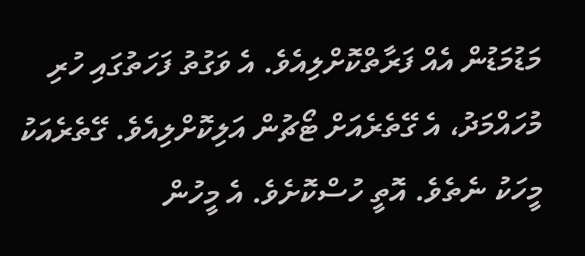މަޑުމަޑުން އެއް ފަރާތްކޮށްލިއެވެ. އެ ވަގުތު ފަހަތުގައި ހުރި މުހައްމަދު، އެ ގޭތެރެއަށް ޓޯޗުން އަލިކޮށްލިއެވެ. ގޭތެރެއަކު މީހަކު ނެތެވެ. އޮތީ ހުސްކޮށެވެ. އެ މީހުން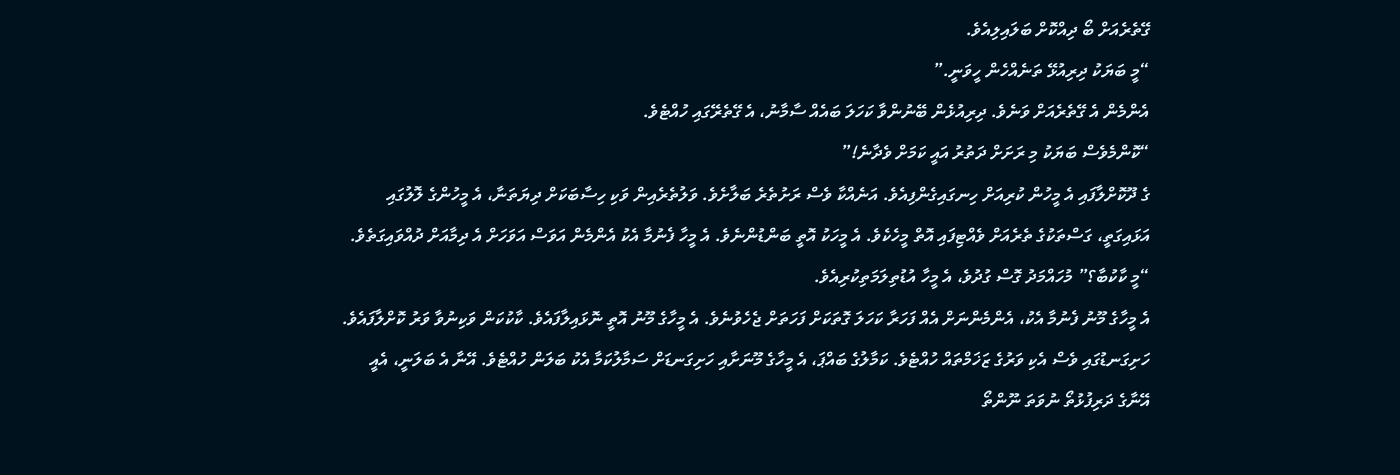ގޭތެރެއަށް ބޯ ދިއްކޮށް ބަލައިލިއެވެ.
“މީ ބަޔަކު ދިރިއުޅޭ ތަނެއްހެން ހީވަނީ.”
އެންމެން އެ ގޭތެރެއަށް ވަނެވެ. ދިރިއުޅެން ބޭނުންވާ ކަހަލަ ބައެއް ސާމާނު، އެ ގޭތެރޭގައި ހުއްޓެވެ.
“ކޮންމެވެސް ބަޔަކު މި ރަށަށް ދަތުރު އައީ ކަމަށް ވެދާނެ!”
ގެ ދޫކޮށްލާފައި އެ މީހުން ކުރިއަށް ހިނގައިގެންފިއެވެ. އަނެއްކާ ވެސް ރަށުތެރެ ބަލާށެވެ. ވަލުތެރެއިން ވަކި ހިސާބަކަށް ދިޔަތަނާ، އެ މީހުންގެ ލޮލުގައި އަޅައިގަތީ، ގަސްތަކުގެ ތެރެއަށް ވެއްޓިފައި އޮތް މީހެކެވެ. އެ މީހަކު އޮތީ ބަންޑުންނެވެ. އެ މީހާ ފެނުމާ އެކު އެންމެން އަވަސް އަވަހަށް އެ ދިމާއަށް ދުއްވައިގަތެވެ.
“މީ ކާކުބާ؟” މުހައްމަދު ގޮސް ގުދުވެ، އެ މީހާ އުޑުތިލަމަތިކުރިއެވެ.
އެ މީހާގެ މޫނު ފެނުމާ އެކު، އެންމެންނަށް އެއް ފަހަރާ ކަހަލަ ގޮތަކަށް ފަހަތަށް ޖެހެވުނެވެ. އެ މީހާގެ މޫނު އޮތީ ނޮޅައިލާފައެވެ. ކާކުކަން ވަކިނުވާ ވަރު ކޮށްލާފައެވެ. ހަށިގަނޑުގައި ވެސް އެކި ވަރުގެ ޒަޚަމްތައް ހުއްޓެވެ. ކަމާލުގެ ބައްޕަ، އެ މީހާގެ މޫނަށާއި ހަށިގަނޑަށް ސަމާލުކަމާ އެކު ބަލަން ހުއްޓެވެ. އޭނާ އެ ބަލަނީ، އެއީ އޭނާގެ ދަރިފުޅުތޯ ނުވަތަ ނޫންތޯ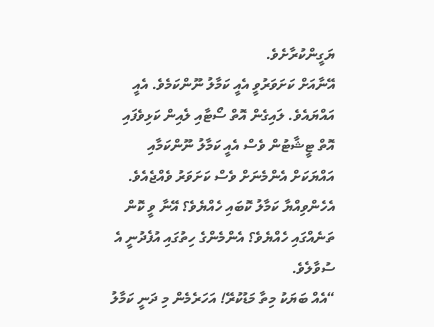ޔަގީންކުރާށެވެ.
އޭނާއަށް ކަށަވަރުވީ އެއީ ކަމާލު ނޫންކަމެވެ. އެއީ އައްޔައެވެ. ލައިގެން އޮތް ސޯޓާއި ލެއިން ކަޅިވެފައި އޮތް ޓީޝާޓުން ވެސް އެއީ ކަމާލު ނޫންކަމާއި އައްޔަކަށް އެންމެނަށް ވެސް ކަށަވަރު ވެއްޖެއެވެ. އެހެންވިއްޔާ ކަމާލު ކޮބައި ހެއްޔެވެ؟ އޭނާ ވީ ކޮން ތަނެއްގައި ހެއްޔެވެ؟ އެންމެންގެ ހިތުގައި އުފެދުނީ އެ ސުވާލެވެ.
“އެއް ބަޔަކު މިތާ މަޑުކުރޭ! އަހަރެމެން މި ދަނީ ކަމާލު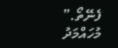ފެނޭތޯ.” މުހައްމަދު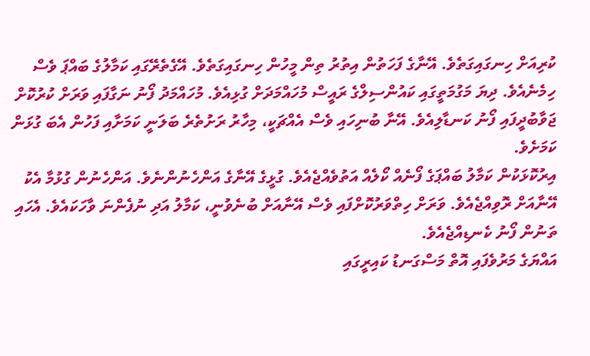ކުރިއަށް ހިނގައިގަތެވެ. އޭނާގެ ފަހަތުން އިތުރު ތިން މީހުން ހިނގައިގަތެވެ. އޭގެތެރޭގައި ކަމާލުގެ ބައްޕަ ވެސް ހިމެނެއެވެ. ދިޔަ މަގުމަތީގައި ކައުންސިލްގެ ރައީސް މުހައްމަދަށް ގުޅިއެވެ. މުހައްމަދު ފޯނު ނަގާފައި ވަރަށް ކުރުކޮށް ޖަވާބުދީފައި ފޯނު ކަނޑާލިއެވެ. އޭނާ ބުނިހައި ވެސް އެއްޗަކީ، މިހާރު ރަށުތެރެ ބަލަނީ ކަމަށާއި ފަހުން އެބަ ގުޅަން ކަމަށެވެ.
އިރުކޮޅަކުން ކަމާލު ބައްޕަގެ ފޯނެއް ކޯލެއް އަތުވެއްޖެއެވެ. ގުޅީގެ އޭނާގެ އަންހެނުންނެވެ. އަންހެނުން ގުޅުމާ އެކު އޭނާއަށް ރޮވިއްޖެއެވެ. ވަރަށް ހިތްވަރުކޮށްފައި ވެސް އޭނާއަށް ބުނެވުނީ، ކަމާލު އަދި ނުފެންނަ ވާހަކައެވެ. އެހައި ތަނުން ފޯނު ކެނޑިއްޖެއެވެ.
އައްޔަގެ މަރުވެފައި އޮތް މަސްގަނޑު ކައިރީގައި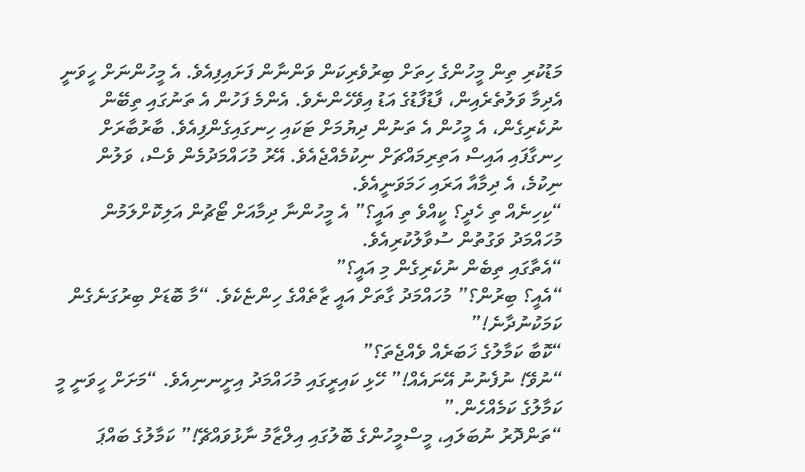މަޑުކުރި ތިން މީހުންގެ ހިތަށް ބިރުވެރިކަން ވަންނާން ފަށައިފިއެވެ. އެ މީހުންނަށް ހީވަނީ އެދިމާ ވަލުތެރެއިން، ފާޑުފާޑުގެ އަޑު އިވޭހެންނެވެ. އެންމެ ފަހުން އެ ތަނުގައި ތިބޭން ނުކެރިގެން، އެ މީހުން އެ ތަނުން ދިޔުމަށް ޓަކައި ހިނގައިގެންފިއެވެ. ބާރުބާރަށް ހިނގާފައި އައިސް އަތިރިމައްޗަށް ނިކުމެއްޖެއެވެ. އޭރު މުހައްމަދުމެން ވެސް، ވަލުން ނިކުމެ، އެ ދިމާއާ އަރައި ހަމަވަނީއެވެ.
“ކިހިނެއް ތި ހެދީ؟ ކީއްވެ ތި އައީ؟” އެ މީހުންނާ ދިމާއަށް ޓޯޗުން އަލިކޮށްލަމުން މުހައްމަދު ވަގުތުން ސުވާލުކުރިއެވެ.
“އެތާގައި ތިބެން ނުކެރިގެން މި އައީ؟”
“އެއީ؟ ބިރުން؟” މުހައްމަދު ގާތަށް އައީ ޒާތެއްގެ ހިންޏެކެވެ. “މާ ބޮޑަށް ބިރުގަނެގެން ކަމަކުނުދާނެ!”
“ކޮބާ ކަމާލުގެ ޚަބަރެއް ވެއްޖެތަ؟”
“ނުވޭ! ނުފެނުނު އޭނައެއް!” ހޭޅި ކައިރީގައި މުހައްމަދު އިށީނނިއެވެ. “މަށަށް ހީވަނީ މީ ކަމާލުގެ ކަމެއްހެން.”
“ތަންދޮރު ނުބަލައި، މީސްމީހުންގެ ބޮލުގައި އިލްޒާމު ނާޅުވައްޗޭ!” ކަމާލުގެ ބައްޕަ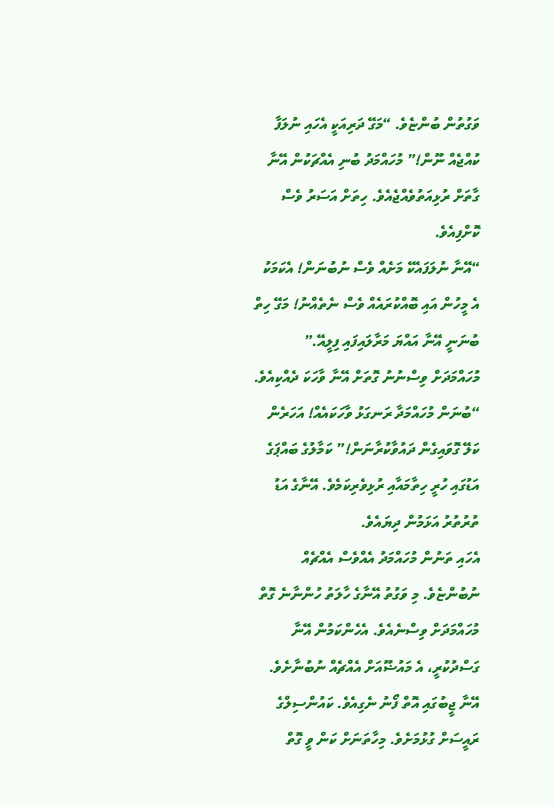ވަގުތުން ބުންޏެވެ. “މަގޭ ދަރިއަކީ އެހައި ނުލަފާ ކުއްޖެއް ނޫން!” މުހައްމަދު ބުނި އެއްޗަކުން އޭނާ ގާތަށް ރުޅިއަތުވެއްޖެއެވެ. ހިތަށް އަސަރު ވެސް ކޮށްފިއެވެ.
“އޭނާ ނުލަފައެކޭ މަށެއް ވެސް ނުބުނަން! އެކަމަކު އެ މީހުން އައި ބޮއްކުރައެއް ވެސް ނެތެއްނު! މަގޭ ހިތް ބުނަނީ އޭނާ އައްޔަ މަރާލައިފައި ފިލީއޭ.” މުހައްމަދަށް ވިސްނުނު ގޮތަށް އޭނާ ވާހަކަ ދެއްކިއެވެ.
“ބުނަން މުހައްމަދާ ރަނގަޅު ވާހަކައެއް! އަހަރެން ކަލޭ ގޮވައިގެން ދައުވާކުރާނަން!” ކަމާލުގެ ބައްޕަގެ އަޑުގައި ހުރީ ހިތާމައާއި ރުޅިވެރިކަމެވެ. އޭނާގެ އަޑު ތުރުތުރު އަޅަމުން ދިޔައެވެ.
އެހައި ތަނުން މުހައްމަދު އެއްވެސް އެއްޗެއް ނުބުންޏެވެ. މި ވަގުތު އޭނާގެ ހާލަތު ހުންނާނެ ގޮތް މުހައްމަދަށް ވިސްނެއެވެ. އެހެންކަމުން އޭނާ ގަސްދުކުރީ، އެ މައުޟޫއަށް އެއްޗެއް ނުބުނާށެވެ. އޭނާ ޖީބުގައި އޮތް ފޯނު ނެގިއެވެ. ކައުންސިލްގެ ރައީސަށް ގުޅުމަށެވެ. މިހާތަނަށް ކަން ވީ ގޮތް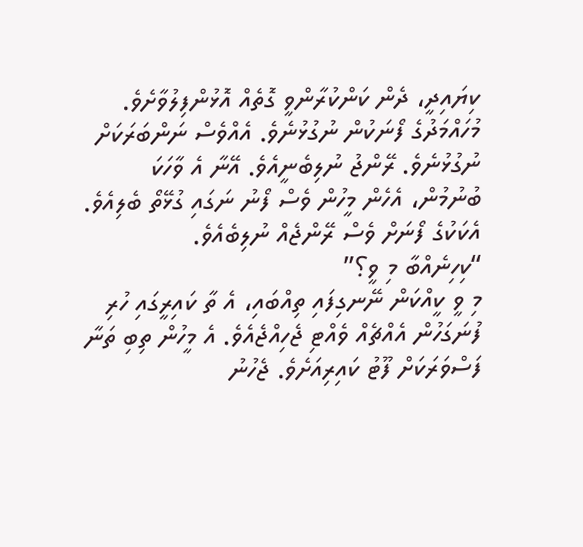ކިޔައިދީ، ދެން ކަންކުރާންވީ ގޮތެއް އޮޅުންފިލުވާށެވެ.
މުހައްމަދުގެ ފޯނަކުން ނުގުޅުނެވެ. އެއްވެސް ނަންބަރަކަށް ނުގުޅުނެވެ. ރޭންޖު ނުލިބެނީއެވެ. އޭނާ އެ ވާހަކަ ބުނުމުން، އެހެން މީހުން ވެސް ފޯނު ނަގައި ގުޅޭތޯ ބެލިއެވެ. އެކަކުގެ ފޯނަށް ވެސް ރޭންޖެއް ނުލިބެއެވެ.
“ކިހިނެއްބާ މި ވީ؟”
މި ވީ ކީއްކަން ނޭނގިފައި ތިއްބައި، އެ ތާ ކައިރީގައި ހުރި ފުނަގަހުން އެއްޗެއް ވެއްޓި ޖެހިއްޖެއެވެ. އެ މީހުން ތިބި ތަނާ ފަސްވަރަކަށް ފޫޓު ކައިރިއަށެވެ. ޖެހުނު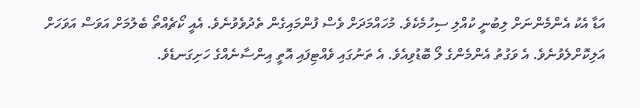އަޑާ އެކު އެންމެންނަށް ލިބުނީ ކުއްލި ސިހުމެކެވެ. މުހައްމަދަށް ވެސް ފުންމައިގެން ތެދުވެވުނެވެ. އެއީ ކޯޗެއްތޯ ބެލުމަށް އަވަސް އަވަހަށް އަލިކޮށްލެވުނެވެ. އެ ވަގުތު އެންމެންގެ ލޯ ބޮޑުވިއެވެ. އެ ތަނުގައި ވެއްޓިފައި އޮތީ އިންސާނެއްގެ ހަށިގަނޑެވެ.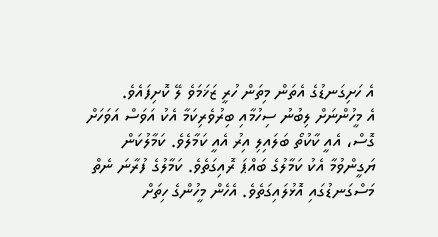އެ ހަށިގަނޑުގެ އެތަން މިތަން ހުރީ ޒަޚަމަވެ ލޭ ކޮށިފައެވެ.
އެ މީހުންނަށް ލިބުނު ސިހުމާއި ބިރުވެރިކަމާ އެކު އަވަސް އަވަހަށް ގޮސް، އެއީ ކާކުތޯ ބަލައިލި އިރު އެއީ ކަމާލެވެ. ކަމާލުކަން ޔަގީންވުމާ އެކު ކަމާލުގެ ބައްޕަ ރޮއިގަތެވެ. ކަމާލުގެ ފުރާނަ ނެތް މަސްގަނޑުގައި އޮޅުލައިގަތެވެ. އެހެން މީހުންގެ ހިތަށް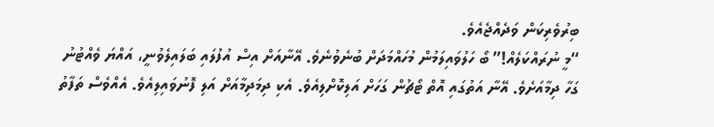ބިރުވެރިކަން ވަދެއްޖެއެވެ.
“މީ ނުރައްކަލެއް!” ބޯ ހަލުވައިލަމުން މުހައްމަދަށް ބުނެވުނެވެ. އޭނާއަށް އިސް އުފުލައި ބަލައިލެވުނީ، އައްޔަ ވެއްޓުނު ގަހާ ދިމާއަށެވެ. އޭނާ އަތުގައި އޮތް ޓޯޗުން ގަހަށް އަލިކޮށްލިއެވެ. އެކި ދިމަދިމާއަށް އަލި ފޮނުވައިލިއެވެ. އެއްވެސް ތަފާތު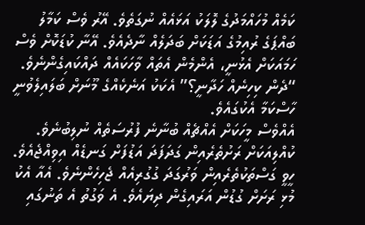ކަމެއް މުހައްމަދުގެ ލޮލަކު އަޅައެއް ނުގަތެވެ. އޭރު ވެސް ކަމާލު ބައްޕަގެ ރުއިމުގެ އަޑަކަށް ބަދަލެއް ނާދެއެވެ. އޭނާ ކުޑަކޮށް ވެސް ހަމައަކަށް އެޅުނީ، އެންމެން އެތައް ވާހަކައެއް ދައްކައިގެންނެވެ.
“ދެން ކިހިނެއް ހަދާނީ؟” އެކަކު އަނެކެއްގެ މޫނަށް ބަލައިލެވުނީ ހާސްކަމާ އެކުގައެވެ.
އެއްވެސް މީހަކަށް އެއްޗެއް ބުނާނެ ފުރުސަތެއް ނުލިބުނެވެ. ކުއްލިއަކަށް ރަށުތެރެއިން ގަދަފަދަ އަޑުފަށް ގަނޑެއް އިވިއްޖެއެވެ. ހީވީ ގަސްތަކުތެރެއިން ވަރުގަދަ ގުގުރިއެއް ޖެހިހެންނެވެ. އެއާ އެކު މުޅި ރަށަށް ގުޑުން އަރައިގެން ދިޔައެވެ. އެ ވަގުތު އެ ތަނުގައި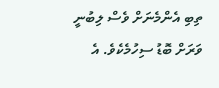ތިބި އެންމެނަށް ވެސް ލިބުނީ ވަރަށް ބޮޑު ސިހުމެކެވެ. އެ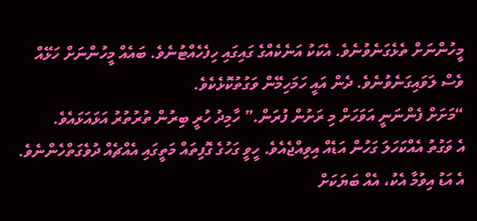މީހުންނަށް ތެޅެގަނެވުނެވެ. އެކަކު އަނެކެއްގެ ގައިގައި ހިފެހެއްޓުނެވެ. ބައެއް މީހުންނަށް ހަޅޭއް ވެސް ލަވައިގަނެވުނެވެ. ދެން އައީ ހަމަހިމޭން ވަގުތުކޮޅެކެވެ.
“މަށަށް ފެންނަނީ އަވަހަށް މި ރަށުން ފުރަން.” ހާމިދު ހުރީ ބިރުން ތުރުތުރު އަޅައަޅައެވެ.
އެ ވަގުތު އެއްކަހަލަ ގަހުން އަޑެއް އިވިއްޖެއެވެ. ހީވީ ގަހުގެ ގޮފިތައް މަތީގައި އެއްޗެއް ދުވެގަތްހެންނެވެ. އެ އަޑު އިވުމާ އެކު، އެއް ބަޔަކަށް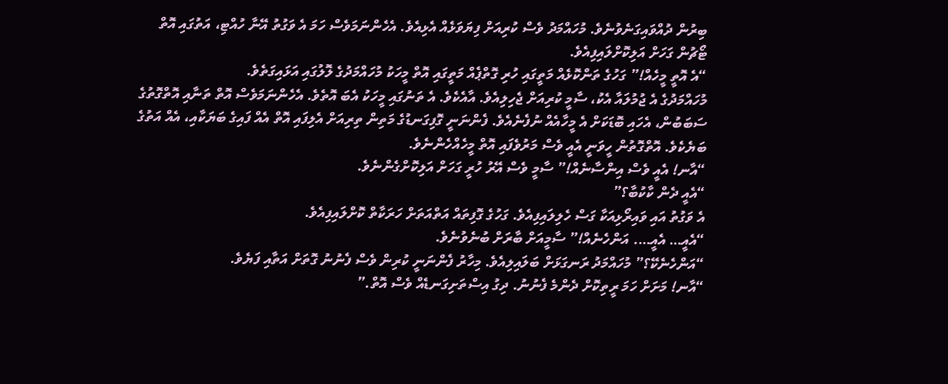ބިރުން ދުއްވައިގަނެވުނެވެ. މުހައްމަދު ވެސް ކުރިއަށް ފިޔަވަޅެއް އެޅިއެވެ. އެހެންނަމަވެސް ހަމަ އެ ވަގުތު އޭނާ ހުއްޓި، އަތުގައި އޮތް ޓޯޗުން ގަހަށް އަލިކޮށްލައިފިއެވެ.
“އެ އޮތީ މީހެއް!” ގަހުގެ ތަންކޮޅެއް މަތީގައި ހުރި ގޮތްޕެއް މަތީގައި އޮތް މީހަކު މުހައްމަދުގެ ލޮލުގައި އަޅައިގަތެވެ.
މުހައްމަދުގެ އެ ޖުމުލައާ އެކު، ސާމީ ކުރިއަށް ޖެހިލިއެވެ. އާއެކެވެ. އެ ތަނުގައި މީހަކު އެބަ އޮތެވެ. އެހެންނަމަވެސް އޮތް ތަނާއި އޮތްގޮތުގެ ސަބަބުން، އެހައި ބޮޑަކަށް އެ މީހާއެއް ނުފެނެއެވެ. ފެންނަނީ ގޮފިގަނޑުގެ މަތިން ތިރިއަށް އެލިފައި އޮތް އެއް ފައިގެ ބަޔަކާއި، އެއް އަތުގެ ބަޔެކެވެ. އޮތްގޮތުން ހީވަނީ އެއީ ވެސް މަރުވެފައި އޮތް މީހެއްހެންނެވެ.
“އާނ! އެއީ ވެސް އިންސާނެއް!” ސާމީ ވެސް އޭރު ހުރީ ގަހަށް އަލިކޮށްގެންނެވެ.
“އެއީ ދެން ކާކުބާ؟”
އެ ވަގުތު އައި ވައިރޯޅިއަކާ ގަސް ހެލިލައިފިއެވެ. ގަހުގެ ގޮފިތައް އަތްއަތަށް ހަރަކާތް ކޮށްލައިފިއެވެ.
“އެއީ… އެއީ…. އަންހެނެއް!” ސާމީއަށް ބާރަށް ބުނެވުނެވެ.
“އަންހެނެކޭ؟” މުހައްމަދު ރަނގަޅަށް ބަލައިލިއެވެ. މިހާރު ފެންނަނީ ކުރިން ވެސް ފެނުނު ގޮތަށް އަތާއި ފަޔެވެ.
“އާނ! މަށަށް ހަމަ ރީތިކޮށް ދެންމެ ފެނުނު. ދިގު އިސްތަށިގަނޑެއް ވެސް އޮތް.”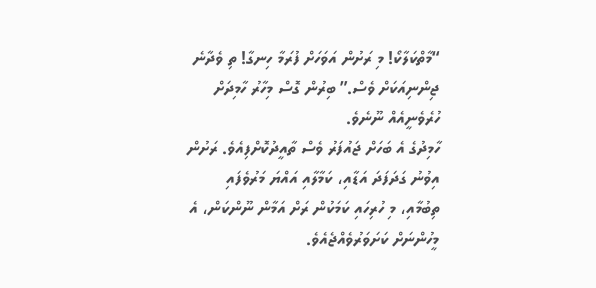“މާތްކަލާކޯ! މި ރަށުން އަވަހަށް ފުރަމާ ހިނގާ! ތި ވެދާނެ ޖިންނިއަކަށް ވެސް.” ބިރުން ގޮސް މިހާރު ހާމިދަށް ހުރެވެނީއެއް ނޫނެވެ.
ހާމިދުގެ އެ ބަހަށް ޖައުފަރު ވެސް ތާއީދުކޮށްފިއެވެ. ރަށުން އިވުނު ގަދަފަދަ އަޑާއި، ކަމާލާއި އައްޔަ މަރުވެފައި ތިބުމާއި، މި ހުރިހައި ކަމަކުން ރަށް އަމާން ނޫންކަން، އެ މީހުންނަށް ކަށަވަރުވެއްޖެއެވެ.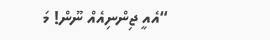“އެއީ ޖިންނިއެއް ނޫން! މަ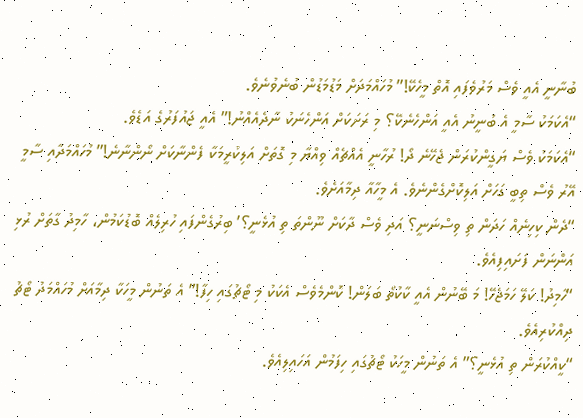ބުނާނީ އެއީ ވެސް މަރުވެފައި އޮތް މީހެކޭ!” މުހައްމަދަށް މަޑުމަޑުން ބުނެވުނެވެ.
“އެކަމަކު ސާމީ އެ ބުނީނު އެއީ އަންހެނެކޭ؟ މި ރަށަކަށް އަންހެނަކު ނާދެއެއްނު!” އެއީ ޖައުފަރުގެ އަޑެވެ.
“އެކަމަކު ވެސް ޔަގީންކުރަން ޖެހޭނެ ދޯ! ރުހާނީ އެއްޗެއް ވިއްޔާ މި ގޮތަށް އަލިކުރީމަކާ ފެންނާކަށް ނޯންނާނެ!” މުހައްމަދާއި ސާމީ އޭރު ވެސް ތިބީ ގަހަށް އަލިކޮށްގެންނެވެ. އެ މީހާއާ ދިމާއަށެވެ.
“ދެން ކިހިނެއް ހަދަން ތި ވިސްނަނީ؟ އަދި ވެސް ދާކަށް ނޫންތަ ތި އުޅެނީ؟’ ބިރުގެންފައި ހުރިލެއް ބޮޑުކަމުން، ހާމިދު ގާތަށް ރުޅި އަންނަން ފަށައިފިއެވެ.
“ހާމިދު! ކަލޭ ހަމަޖެހޭ! މަ ބޭނުން އެއީ ކާކުތޯ ބަލަން! ކޮންމެވެސް އެކަކު މި ޓޯޗުގައި ހިފާ!” އެ ތަނުން މީހަކާ ދިމާއަށް މުހައްމަދު ޓޯޗު ދިއްކުރިއެވެ.
“ކީއްކުރަން ތި އުޅެނީ؟” އެ ތަނުން މީހަކު ޓޯޗުގައި ހިފަމުން އަހައިލިއެވެ.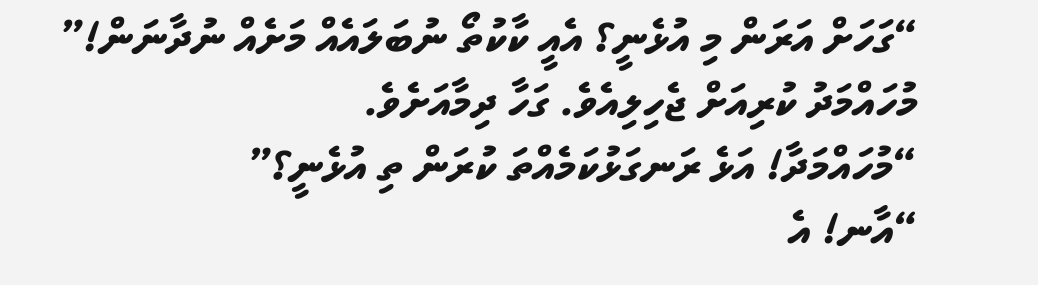“ގަހަށް އަރަން މި އުޅެނީ؟ އެއީ ކާކުތޯ ނުބަލައެއް މަށެއް ނުދާނަން!” މުހައްމަދު ކުރިއަށް ޖެހިލިއެވެ. ގަހާ ދިމާއަށެވެ.
“މުހައްމަދާ! އަޅެ ރަނގަޅުކަމެއްތަ ކުރަން ތި އުޅެނީ؟”
“އާނ! އެ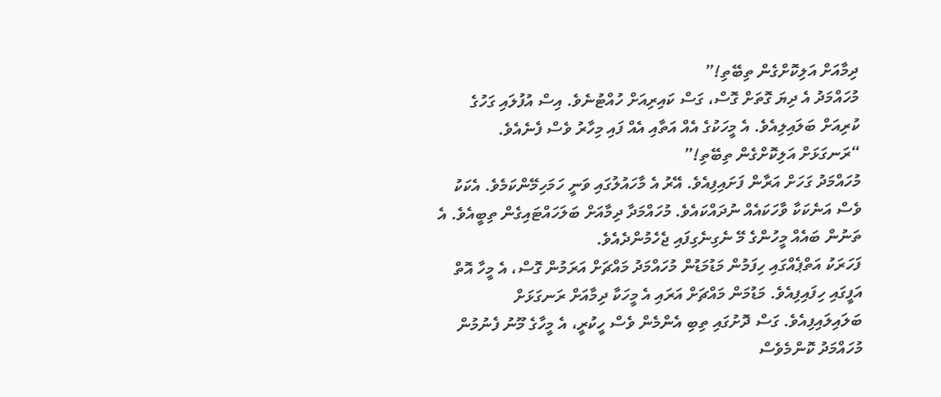ދިމާއަށް އަލިކޮށްގެން ތިބޭތި!”
މުހައްމަދު އެ ދިޔަ ގޮތަށް ގޮސް، ގަސް ކައިރިއަށް ހުއްޓުނެވެ. އިސް އުފުލައި ގަހުގެ ކުރިއަށް ބަލައިލިއެވެ. އެ މީހަކުގެ އެއް އަތާއި އެއް ފައި މިހާރު ވެސް ފެނެއެވެ.
“ރަނގަޅަށް އަލިކޮށްގެން ތިބޭތި!”
މުހައްމަދު ގަހަށް އަރާން ފަށައިފިއެވެ. އޭރު އެ މާހައުލުގައި ވަނީ ހަމަހިމޭންކަމެވެ. އެކަކު ވެސް އަނެކަކާ ވާހަކައެއް ނުދައްކައެވެ. މުހައްމަދާ ދިމާއަށް ބަލަހައްޓައިގެން ތިބީއެވެ. އެ ތަނުން ބައެއް މީހުންގެ މޭ ނެގިނެގިފައި ޖެހެމުންދެއެވެ.
ފަހަރަކު އަތްޕެއްގައި ހިފަމުން މަޑުމަޑުން މުހައްމަދު މައްޗަށް އަރަމުން ގޮސް، އެ މީހާ އޮތް އަފީގައި ހިފައިފިއެވެ. މަޑުމަން މައްޗަށް އަރައި އެ މީހަކާ ދިމާއަށް ރަނގަޅަށް ބަލައިލައިފިއެވެ. ގަސް ދޮށުގައި ތިބި އެންމެން ވެސް ހީކުރީ، އެ މީހާގެ މޫނު ފެނުމުން މުހައްމަދު ކޮންމެވެސް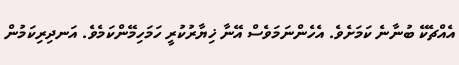އެއްޗެކޭ ބުނާނެ ކަމަށެވެ. އެހެންނަމަވެސް އޭނާ ޚިޔާރުކުރީ ހަމަހިމޭންކަމެވެ. އަނދިރިކަމުން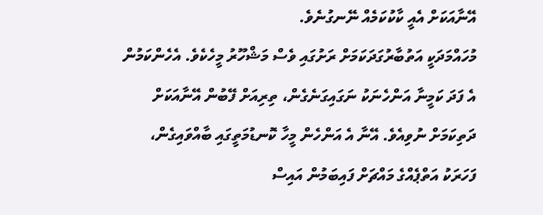އޭނާއަކަށް އެއީ ކާކުކަމެއް ނޭނގުނެވެ.
މުހައްމަދަކީ އަތުބާރުގަދަކަމަށް ރަށުގައި ވެސް މަޝްހޫރު މީހެކެވެ. އެހެންކަމުން އެ ފަދަ ކަމީނާ އަންހެނަކު ނަގައިގަނެގެން، ތިރިއަށް ފޭބުން އޭނާއަކަށް ދަތިކަމަށް ނުވިއެވެ. އޭނާ އެ އަންހެން މީހާ ކޮނޑުމަތީގައި ބާއްވައިގެން، ފަހަރަކު އަތްޕެއްގެ މައްޗަށް ފައިބަމުން އައިސް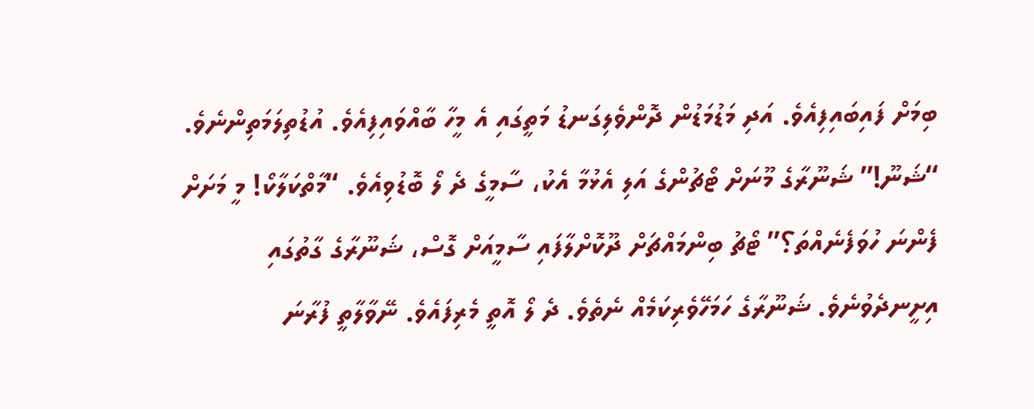ބިމަށް ފައިބައިފިއެވެ. އަދި މަޑުމަޑުން ދޮންވެލިގަނޑު މަތީގައި އެ މީހާ ބާއްވައިފިއެވެ. އުޑުތިލަމަތިންނެވެ.
“ޝަނޫ!” ޝަނޫރާގެ މޫނަށް ޓޯޗުންގެ އަލި އެޅުމާ އެކު، ސާމީގެ ދެ ލޯ ބޮޑުވިއެވެ. “މާތްކަލާކޯ! މީ މަށަށް ފެންނަ ހުވަފެނެއްތަ؟” ޓޯޗު ބިންމައްޗަށް ދޫކޮށްލާފައި ސާމީއަށް ގޮސް، ޝަނޫރާގެ ގާތުގައި އިށީނދެވުނެވެ. ޝަނޫރާގެ ހަމަހޭވެރިކަމެއް ނެތެވެ. ދެ ލޯ އޮތީ މެރިފައެވެ. ނޭވާލާތީ ފުރާނަ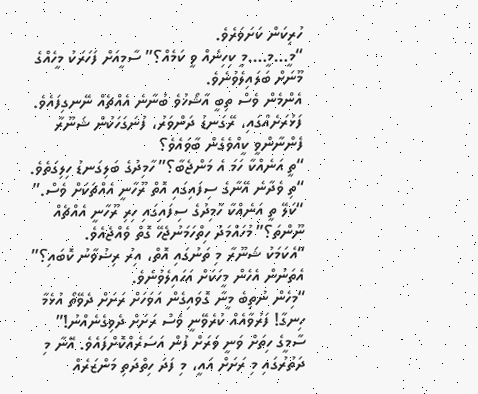ހުރިކަން ކަށަވަރެވެ.
“މީ…މީ….މީ ކިހިނެއް ވީ ކަމެއް؟” ސާމީއަށް ފަހަރަކު މީހެއްގެ މޫނަށް ބަލައިލެވުނެވެ.
އެންމެން ވެސް ތިބީ އާޝޯޚުވެ ބުނާނެ އެއްޗެއް ނޭނގިފައެވެ. ފަޅުރަށެއްގައި، ރޭގަނޑު ދަންވަރު، ފުނަގަހަކުން ޝަނޫރާ ފެންނާންވީ ކީއްވެގެން ބާވައެވެ؟
“ތީ އަނެއްކާ ހަމަ އެ މަންޖެބާ؟” ހާމިދުގެ ބަލިގަނޑު ހިލިގަތެވެ. “ތި ވެދާނެ އޭނާގެ ސިފައިގައި އޮތް ރޫހާނީ އެއްޗަކަށް ވެސް.”
“ކަލޭ ތީ އަނެއްކާ ހާމިދުގެ ސިފައިގައި ހިރި ރޫހާނީ އެއްޗެއް ނޫންތަ؟” މުހައްމަދު ހިތްހަމަނުޖެހޭ ގޮތް ވެއްޖެއެވެ.
“އެކަމަކު ޝަނޫރާ މި ތަނުގައި އޮތް، އިރު ރިޟުވާނު ކޮބައި؟” އެތަނުން އެހެން މީހަކަށް އަހައިލެވުނެވެ.
“މިހެން ނުތިބެ މީނާ ގޮވައިގެން އަވަހަށް ރަށަށް ދެވޭތޯ އުޅެމާ ހިނގާ! ފަރުވާއެއް ކުރެވޭނީ ވެސް ރަށަށް ދެވިގެނެއްނު!” ސާމީގެ ހިތަށް ވަނީ ވަރަށް ފުން އަސަރެއްކޮށްފައެވެ. އޭނާ މި ދަތުރުގައި މި ރަށަށް އައީ، މި ފަދަ ހިތްދަތި މަންޒަރެއް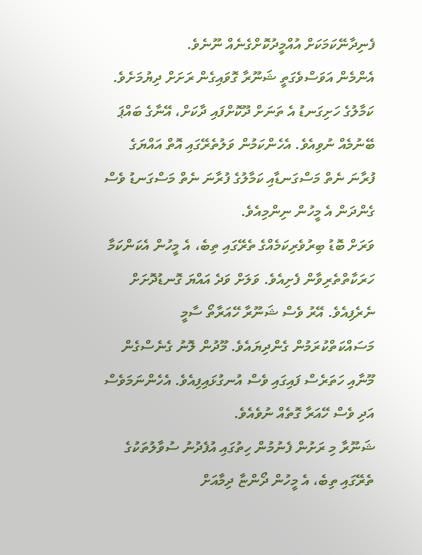ފެނިދާނޭކަމަކަށް އުއްމީދުކޮށްގެނެއް ނޫނެވެ.
އެންމެން އަވަސްވެގަތީ ޝަނޫރާ ގޮވައިގެން ރަށަށް ދިޔުމަށެވެ. ކަމާލުގެ ހަށިގަނޑު އެ ތަނަށް ދޫކޮށްފައި ދާކަށް، އޭނާގެ ބައްޕަ ބޭނުމެއް ނުވިއެވެ. އެހެންކަމުން ވަލުތެރޭގައި އޮތް އައްޔަގެ ފުރާނަ ނެތް މަސްގަނޑާއި ކަމާލުގެ ފުރާނަ ނެތް މަސްގަނޑު ވެސް ގެންދަން އެ މީހުން ނިންމިއެވެ.
ވަރަށް ބޮޑު ބިރުވެރިކަމެއްގެ ތެރޭގައި ތިބެ، އެ މީހުން އެކަންކަމާ ހަރަކާތްތެރިވާން ފެށިއެވެ. ވަލަށް ވަދެ އައްޔަ ގޮނޑުދޮށަށް ނެރެފިއެވެ. އޭރު ވެސް ޝަނޫރާ ހޭއަރާތޯ ސާމީ މަސައްކަތްކުރަމުން ގެންދިޔައެވެ. މޫދުން ލޮނު ގެނެސްގެން މޫނާއި ހަތަރެސް ފައިގައި ވެސް އުނގުޅައިފިއެވެ. އެހެންނަމަވެސް އަދި ވެސް ހޭއަރާ ގޮތެއް ނުވެއެވެ.
ޝަނޫރާ މި ރަށުން ފެނުމުން ހިތުގައި އުފެދުނު ސުވާލުތަކުގެ ތެރޭގައި ތިބެ، އެ މީހުން ދޯންޏާ ދިމާއަށް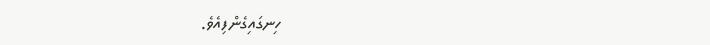ހިނގައިގެންފިއެވެ.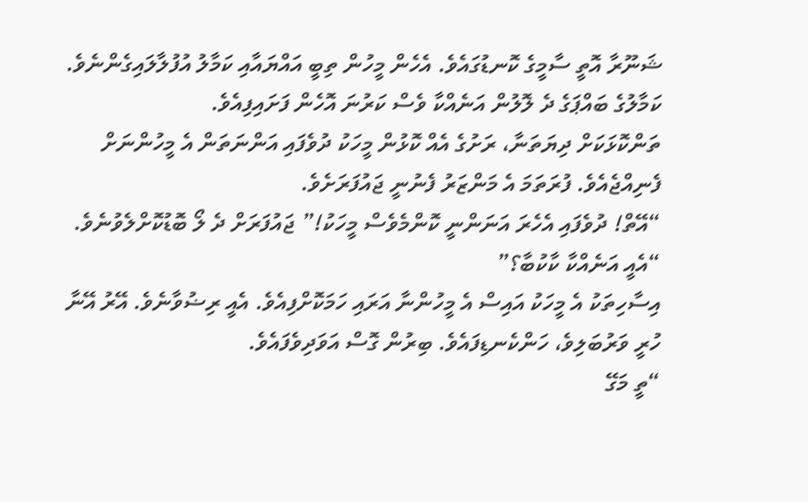ޝަނޫރާ އޮތީ ސާމީގެ ކޮނޑުގައެވެ. އެހެން މީހުން ތިބީ އައްޔައާއި ކަމާލު އުފުލާލައިގެންނެވެ. ކަމާލުގެ ބައްޕަގެ ދެ ލޮލުން އަނެއްކާ ވެސް ކަރުނަ އޮހެން ފަށައިފިއެވެ.
ތަންކޮޅަކަށް ދިޔަތަނާ، ރަށުގެ އެއް ކޮޅުން މީހަކު ދުވެފައި އަންނަތަން އެ މީހުންނަށް ފެނިއްޖެއެވެ. ފުރަތަމަ އެ މަންޒަރު ފެނުނީ ޖައުފަރަށެވެ.
“އޭތް! ދުވެފައި އެހެރަ އަނަންނީ ކޮންމެވެސް މީހަކު!” ޖައުފަރަށް ދެ ލޯ ބޮޑުކޮށްލެވުނެވެ.
“އެއީ އަނެއްކާ ކާކުބާ؟”
އިސާހިތަކު އެ މީހަކު އައިސް އެ މީހުންނާ އަރައި ހަމަކޮށްފިއެވެ. އެއީ ރިޟުވާނެވެ. އޭރު އޭނާ ހުރީ ވަރުބަލިވެ، ހަންކެނޑިފައެވެ. ބިރުން ގޮސް އަވަދިވެފައެވެ.
“ތީ މަގޭ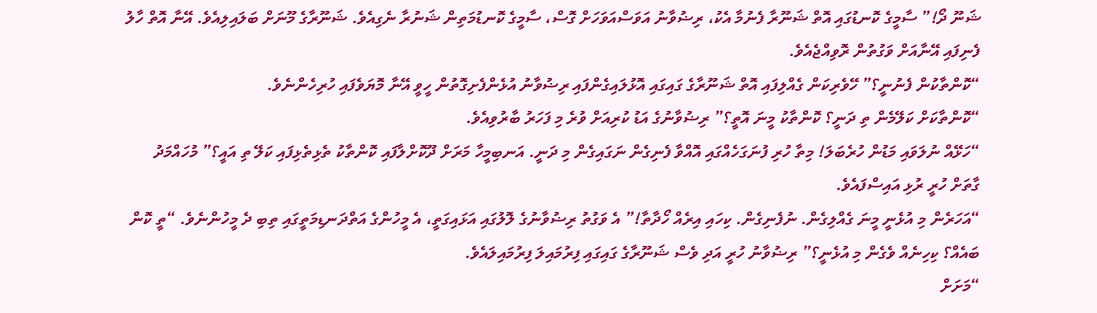ޝަނޫ ދޯ!” ސާމީގެ ކޮނޑުގައި އޮތް ޝަނޫރާ ފެނުމާ އެކު، ރިޟުވާނު އަވަސްއަވަހަށް ގޮސް، ސާމީގެ ކޮނޑުމަތިން ޝަނުރާ ނެގިއެވެ. ޝަނޫރާގެ މޫނަށް ބަލައިލިއެވެ. އޭނާ އޮތް ހާލު ފެނިފައި އޭނާއަށް ވަގުތުން ރޮވިއްޖެއެވެ.
“ކޮންތާކުން ފެނުނީ؟” ހޭވެރިކަން ގެއްލިފައި އޮތް ޝަނޫރާގެ ގައިގައި އޮޅުލައިގެންފައި ރިޟުވާނު އުޅެންފެށިގޮތުން ހީވީ އޭނާ މޮޔަވެފައި ހުރިހެންނެވެ.
“ކޮންތާކަށް ކަލޭމެން ތި ދަނީ؟ ކޮންތާކު މީނަ އޮތީ؟” ރިޟުވާނުގެ އަޑު ކުރިއަށް ވުރެ މި ފަހަރު ބާރުވިއެވެ.
“ހަޅޭއް ނުލަވައި މަޑުން ހުރެބަލަ! މިތާ ހުރި ފުނަގަހެއްގައި އޮއްވާ ފެނިގެން ނަގައިގެން މި ދަނީ. އަނބިމީހާ މަރަށް ދޫކޮށްލާފައި ކޮންތާކު ތެޅިތެޅިފައި ކަލޭ ތި އައީ؟” މުހައްމަދު ގާތަށް ހުރީ ރުޅި އައިސްފައެވެ.
“އަހަރެން މި އުޅެނީ މީނަ ގެއްލިގެން. ނުފެނިގެން. ކިހައި އިރެއް ހޯދާތާ!” އެ ވަގުތު ރިޟުވާނުގެ ލޮލުގައި އަޅައިގަތީ، އެ މީހުންގެ އަތްދަނޑިމަތީގައި ތިބި ދެ މީހުންނެވެ. “ތީ ކޮން ބައެއް؟ ކިހިނެއް ވެގެން މި އުޅެނީ؟” ރިޟުވާނު ހުރީ އަދި ވެސް ޝަނޫރާގެ ގައިގައި ފިރުމައިލަ ފިރުމައިލައެވެ.
“މަށަށް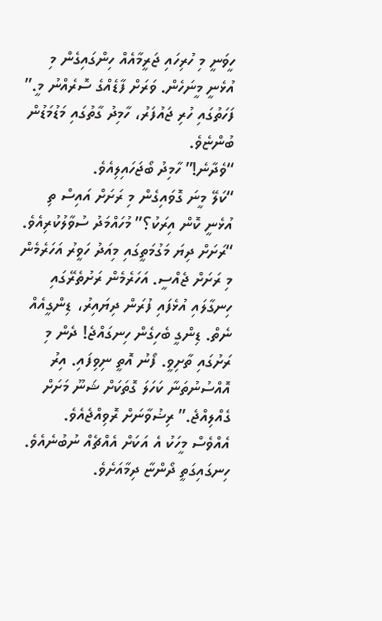ހީވަނީ މި ހުރިހައި ޖަރީމާއެއް ހިންގައިގެން މި އުޅެނީ މީނަހެން. ވަރަށް ފާޑެއްގެ ސޮރެއްނު މީ.” ފަހަތުގައި ހުރި ޖައުފަރު، ހާމިދު ގާތުގައި މަޑުމަޑުން ބުންޏެވެ.
“ވެދާނެ!” ހާމިދު ބޯޖަހައިލިއެވެ.
“ކަލޭ މީނަ ގޮވައިގެން މި ރަށަށް އައިސް ތި އުޅެނީ ކޮން އިރަކު؟” މުހައްމަދު ސުވާލުކުރިއެވެ.
“ރަށަށް ދިޔަ މަގުމަތީގައި މިއަދު ހަވީރު އަހަރެމެން މި ރަށަށް ޖެއްސީ. އަހަރެމެން ރަށުތެރޭގައި ހިނގާލައި އުޅެފައި ފުރަން ދިޔައިރު، ޑިންގީއެއް ނެތް. ޑިންގީ ބެހިގެން ހިނގައްޖެ! ދެން މި ރަށުގައި ތާށިވީ. ފޯނު އޮތީ ނިވިފައި. އިރު އޮއްސުނުތަނާ ކަހަލަ ގޮތަކަށް ޝަނޫ މަށަށް ގެއްލިއްޖެ.” ރިޟުވާނަށް ރޮވިއްޖެއެވެ.
އެއްވެސް މީހަކު އެ އަކަށް އެއްޗެއް ނުބުނެއެވެ. ހިނގައިގަތީ ދޯންޏާ ދިމާއަށެވެ.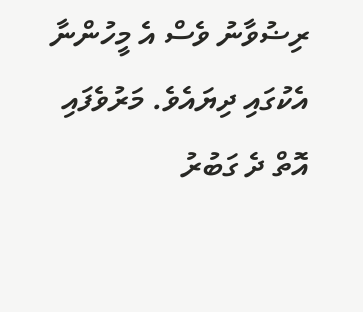ރިޟުވާނު ވެސް އެ މީހުންނާ އެކުގައި ދިޔައެވެ. މަރުވެފައި އޮތް ދެ ގަބުރު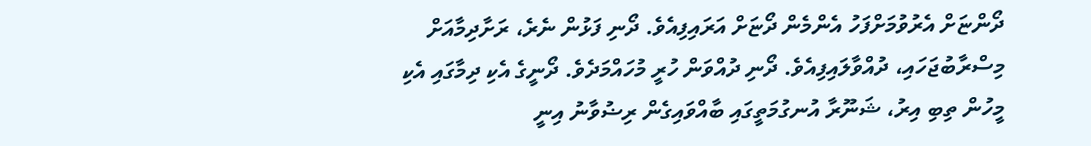ދޯންޏަށް އެރުވުމަށްފަހު އެންމެން ދޯޏަށް އަރައިފިއެވެ. ދޯނި ފަޅުން ނެރެ، ރަށާދިމާއަށް މިސްރާބުޖަހައި، ދުއްވާލައިފިއެވެ. ދޯނި ދުއްވަން ހުރީ މުހައްމަދެވެ. ދޯނީގެ އެކި ދިމާގައި އެކި މީހުން ތިބި އިރު، ޝަނޫރާ އުނގުމަތީގައި ބާއްވައިގެން ރިޟުވާނު އިނީ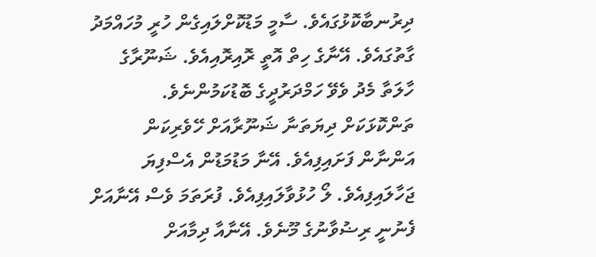ދިރުނބާކޮޅުގައެވެ. ސާމީ މަޑުކޮށްލައިގެން ހުރީ މުހައްމަދު ގާތުގައެވެ. އޭނާގެ ހިތް އޮތީ ރޮއިރޮއިއެވެ. ޝަނޫރާގެ ހާލަތާ މެދު ވެވޭ ހަމްދަރުދީގެ ބޮޑުކަމުންނެވެ.
ތަންކޮޅަކަށް ދިޔަތަނާ ޝަނޫރާއަށް ހޭވެރިކަން އަންނާން ފަށައިފިއެވެ. އޭނާ މަޑުމަޑުން އެސްފިޔަ ޖަހާލައިފިއެވެ. ލޯ ހުޅުވާލައިފިއެވެ. ފުރަތަމަ ވެސް އޭނާއަށް ފެނުނީ ރިޟުވާނުގެ މޫނެވެ. އޭނާއާ ދިމާއަށް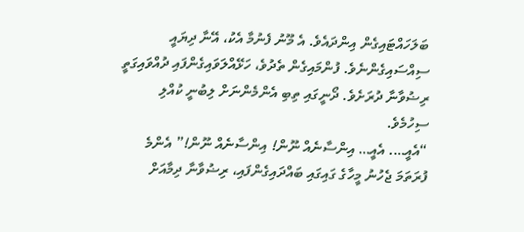ބަލަހައްޓައިގެން އިންދައެވެ. އެ މޫނު ފެނުމާ އެކު، އޭނާ ދިޔައީ ސިއްސައިގެންނެވެ. ފުންމައިގެން ތެދުވެ، ހަޅޭއްލަވައިގެންފައި ދުއްވައިގަތީ ރިޟުވާނާ ދުރަށެވެ. ދޯނީގައި ތިބި އެންމެންނަށް ލިބުނީ ކުއްލި ސިހުމެވެ.
“އެއީ…. އެއީ… އިންސާނެއް ނޫން! އިންސާނެއް ނޫން!” އެންމެ ފުރަތަމަ ޖެހުނު މީހާގެ ގައިގައި ބައްދައިގެންފައި، ރިޟުވާނާ ދިމާއަށް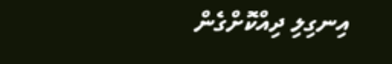އިނގިލި ދިއްކޮށްގެން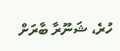ހުރެ، ޝަނޫރާ ބާރަށް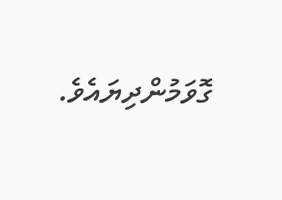ގޮވަމުންދިޔައެވެ.